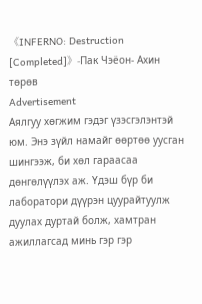《INFERNO: Destruction [Completed]》-Пак Чэёон- Ахин төрөв
Advertisement
Аялгуу хөгжим гэдэг үзэсгэлэнтэй юм. Энэ зүйл намайг өөртөө уусган шингээж, би хөл гараасаа дөнгөлүүлэх аж. Үдэш бүр би лаборатори дүүрэн цуурайтуулж дуулах дуртай болж, хамтран ажиллагсад минь гэр гэр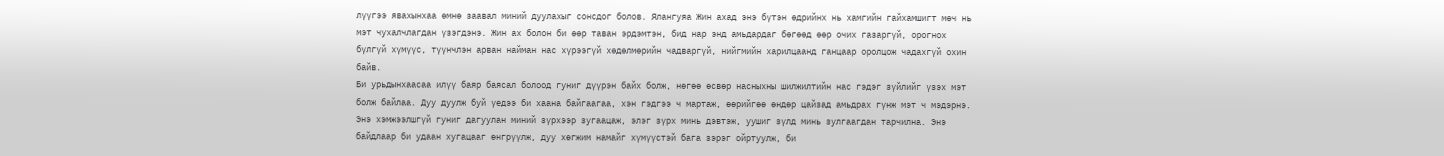лүүгээ явахынхаа өмнө заавал миний дуулахыг сонсдог болов. Ялангуяа Жин ахад энэ бүтэн өдрийнх нь хамгийн гайхамшигт мөч нь мэт чухалчлагдан үзэгдэнэ. Жин ах болон би өөр таван эрдэмтэн, бид нар энд амьдардаг бөгөөд өөр очих газаргүй, орогнох бүлгүй хүмүүс, түүнчлэн арван найман нас хүрээгүй хөдөлмөрийн чадваргүй, нийгмийн харилцаанд ганцаар оролцож чадахгүй охин байв.
Би урьдынхаасаа илүү баяр баясал болоод гуниг дүүрэн байх болж, нөгөө өсвөр насныхны шилжилтийн нас гэдэг зүйлийг үзэх мэт болж байлаа. Дуу дуулж буй үедээ би хаана байгаагаа, хэн гэдгээ ч мартаж, өөрийгөө өндөр цайзад амьдрах гүнж мэт ч мэдэрнэ. Энэ хэмжээлшгүй гуниг дагуулан миний зүрхээр зугаацаж, элэг зүрх минь дэвтэж, уушиг зүлд минь зулгаагдан тарчилна. Энэ байдлаар би удаан хугацааг өнгрүүлж, дуу хөгжим намайг хүмүүстэй бага зэрэг ойртуулж, би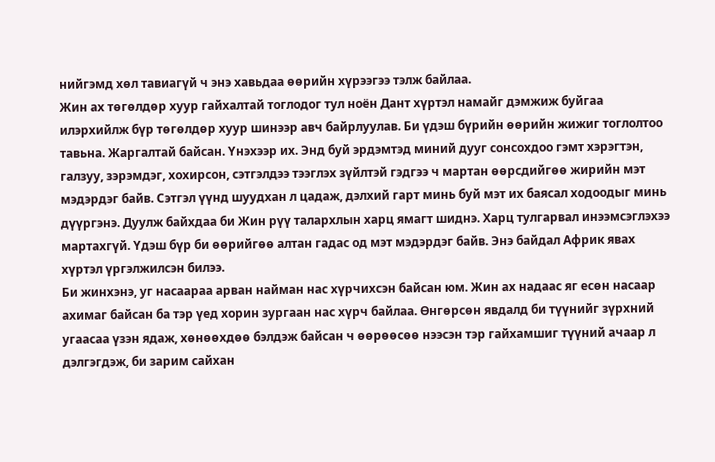нийгэмд хөл тавиагүй ч энэ хавьдаа өөрийн хүрээгээ тэлж байлаа.
Жин ах төгөлдөр хуур гайхалтай тоглодог тул ноён Дант хүртэл намайг дэмжиж буйгаа илэрхийлж бүр төгөлдөр хуур шинээр авч байрлуулав. Би үдэш бүрийн өөрийн жижиг тоглолтоо тавьна. Жаргалтай байсан. Үнэхээр их. Энд буй эрдэмтэд миний дууг сонсохдоо гэмт хэрэгтэн, галзуу, зэрэмдэг, хохирсон, сэтгэлдээ тээглэх зүйлтэй гэдгээ ч мартан өөрсдийгөө жирийн мэт мэдэрдэг байв. Сэтгэл үүнд шуудхан л цадаж, дэлхий гарт минь буй мэт их баясал ходоодыг минь дүүргэнэ. Дуулж байхдаа би Жин рүү талархлын харц ямагт шиднэ. Харц тулгарвал инээмсэглэхээ мартахгүй. Үдэш бүр би өөрийгөө алтан гадас од мэт мэдэрдэг байв. Энэ байдал Африк явах хүртэл үргэлжилсэн билээ.
Би жинхэнэ, уг насаараа арван найман нас хүрчихсэн байсан юм. Жин ах надаас яг есөн насаар ахимаг байсан ба тэр үед хорин зургаан нас хүрч байлаа. Өнгөрсөн явдалд би түүнийг зүрхний угаасаа үзэн ядаж, хөнөөхдөө бэлдэж байсан ч өөрөөсөө нээсэн тэр гайхамшиг түүний ачаар л дэлгэгдэж, би зарим сайхан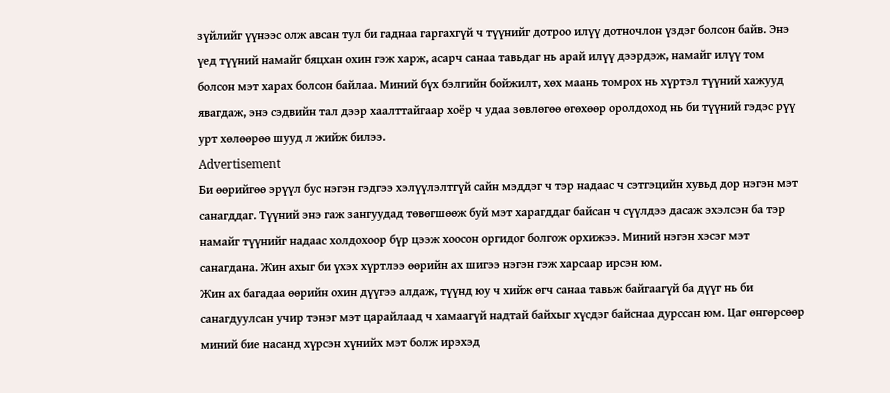зүйлийг үүнээс олж авсан тул би гаднаа гаргахгүй ч түүнийг дотроо илүү дотночлон үздэг болсон байв. Энэ үед түүний намайг бяцхан охин гэж харж, асарч санаа тавьдаг нь арай илүү дээрдэж, намайг илүү том болсон мэт харах болсон байлаа. Миний бүх бэлгийн бойжилт, хөх маань томрох нь хүртэл түүний хажууд явагдаж, энэ сэдвийн тал дээр хаалттайгаар хоёр ч удаа зөвлөгөө өгөхөөр оролдоход нь би түүний гэдэс рүү урт хөлөөрөө шууд л жийж билээ.
Advertisement
Би өөрийгөө эрүүл бус нэгэн гэдгээ хэлүүлэлтгүй сайн мэддэг ч тэр надаас ч сэтгэцийн хувьд дор нэгэн мэт санагддаг. Түүний энэ гаж зангуудад төвөгшөөж буй мэт харагддаг байсан ч сүүлдээ дасаж эхэлсэн ба тэр намайг түүнийг надаас холдохоор бүр цээж хоосон оргидог болгож орхижээ. Миний нэгэн хэсэг мэт санагдана. Жин ахыг би үхэх хүртлээ өөрийн ах шигээ нэгэн гэж харсаар ирсэн юм.
Жин ах багадаа өөрийн охин дүүгээ алдаж, түүнд юу ч хийж өгч санаа тавьж байгаагүй ба дүүг нь би санагдуулсан учир тэнэг мэт царайлаад ч хамаагүй надтай байхыг хүсдэг байснаа дурссан юм. Цаг өнгөрсөөр миний бие насанд хүрсэн хүнийх мэт болж ирэхэд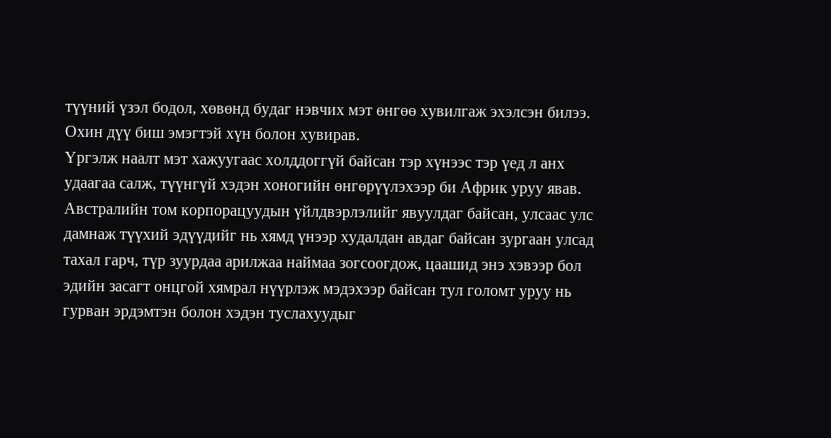түүний үзэл бодол, хөвөнд будаг нэвчих мэт өнгөө хувилгаж эхэлсэн билээ. Охин дүү биш эмэгтэй хүн болон хувирав.
Үргэлж наалт мэт хажуугаас холддоггүй байсан тэр хүнээс тэр үед л анх удаагаа салж, түүнгүй хэдэн хоногийн өнгөрүүлэхээр би Африк уруу явав. Австралийн том корпорацуудын үйлдвэрлэлийг явуулдаг байсан, улсаас улс дамнаж түүхий эдүүдийг нь хямд үнээр худалдан авдаг байсан зургаан улсад тахал гарч, түр зуурдаа арилжаа наймаа зогсоогдож, цаашид энэ хэвээр бол эдийн засагт онцгой хямрал нүүрлэж мэдэхээр байсан тул голомт уруу нь гурван эрдэмтэн болон хэдэн туслахуудыг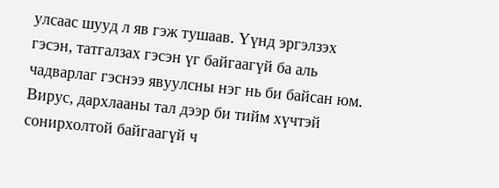улсаас шууд л яв гэж тушаав. Үүнд эргэлзэх гэсэн, татгалзах гэсэн үг байгаагүй ба аль чадварлаг гэснээ явуулсны нэг нь би байсан юм. Вирус, дархлааны тал дээр би тийм хүчтэй сонирхолтой байгаагүй ч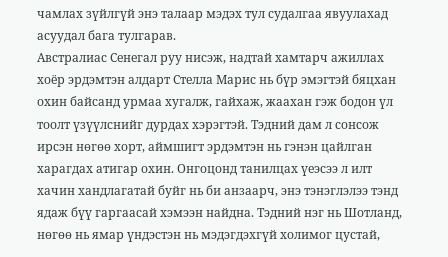чамлах зүйлгүй энэ талаар мэдэх тул судалгаа явуулахад асуудал бага тулгарав.
Австралиас Сенегал руу нисэж, надтай хамтарч ажиллах хоёр эрдэмтэн алдарт Стелла Марис нь бүр эмэгтэй бяцхан охин байсанд урмаа хугалж, гайхаж, жаахан гэж бодон үл тоолт үзүүлснийг дурдах хэрэгтэй. Тэдний дам л сонсож ирсэн нөгөө хорт, аймшигт эрдэмтэн нь гэнэн цайлган харагдах атигар охин. Онгоцонд танилцах үеэсээ л илт хачин хандлагатай буйг нь би анзаарч, энэ тэнэглэлээ тэнд ядаж бүү гаргаасай хэмээн найдна. Тэдний нэг нь Шотланд, нөгөө нь ямар үндэстэн нь мэдэгдэхгүй холимог цустай,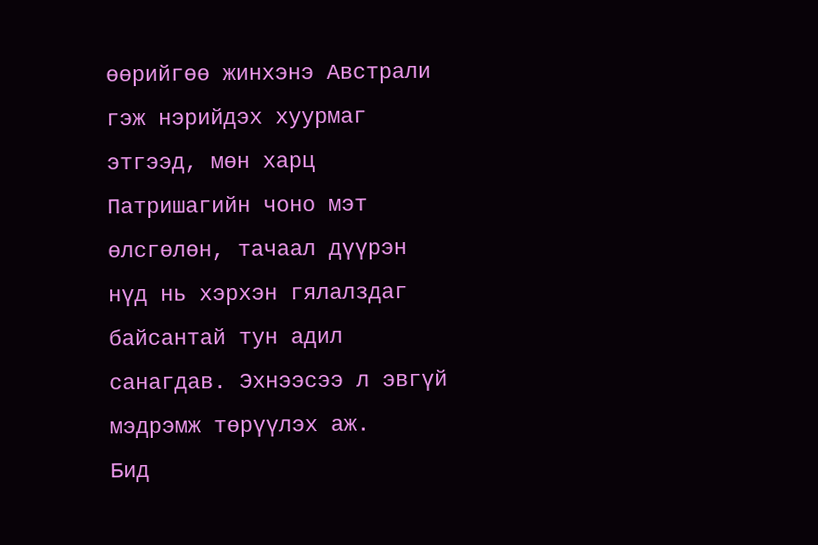өөрийгөө жинхэнэ Австрали гэж нэрийдэх хуурмаг этгээд, мөн харц Патришагийн чоно мэт өлсгөлөн, тачаал дүүрэн нүд нь хэрхэн гялалздаг байсантай тун адил санагдав. Эхнээсээ л эвгүй мэдрэмж төрүүлэх аж.
Бид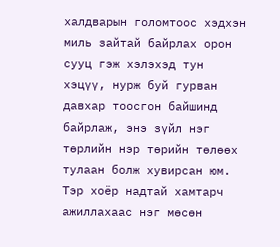халдварын голомтоос хэдхэн миль зайтай байрлах орон сууц гэж хэлэхэд тун хэцүү, нурж буй гурван давхар тоосгон байшинд байрлаж, энэ зүйл нэг төрлийн нэр төрийн төлөөх тулаан болж хувирсан юм. Тэр хоёр надтай хамтарч ажиллахаас нэг мөсөн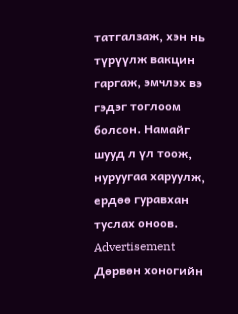татгалзаж, хэн нь түрүүлж вакцин гаргаж, эмчлэх вэ гэдэг тоглоом болсон. Намайг шууд л үл тоож, нуруугаа харуулж, ердөө гуравхан туслах оноов.
Advertisement
Дөрвөн хоногийн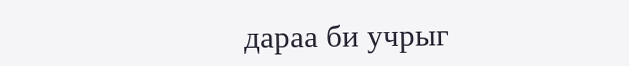дараа би учрыг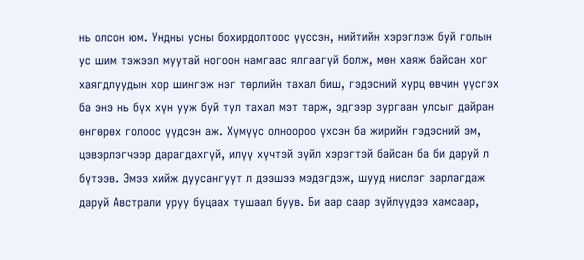нь олсон юм. Ундны усны бохирдолтоос үүссэн, нийтийн хэрэглэж буй голын ус шим тэжээл муутай ногоон намгаас ялгаагүй болж, мөн хаяж байсан хог хаягдлуудын хор шингэж нэг төрлийн тахал биш, гэдэсний хурц өвчин үүсгэх ба энэ нь бүх хүн ууж буй тул тахал мэт тарж, эдгээр зургаан улсыг дайран өнгөрөх голоос үүдсэн аж. Хүмүүс олноороо үхсэн ба жирийн гэдэсний эм, цэвэрлэгчээр дарагдахгүй, илүү хүчтэй зүйл хэрэгтэй байсан ба би даруй л бүтээв. Эмээ хийж дуусангуут л дээшээ мэдэгдэж, шууд нислэг зарлагдаж даруй Австрали уруу буцаах тушаал буув. Би аар саар зүйлүүдээ хамсаар,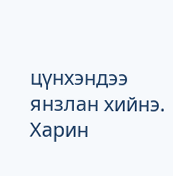цүнхэндээ янзлан хийнэ.
Харин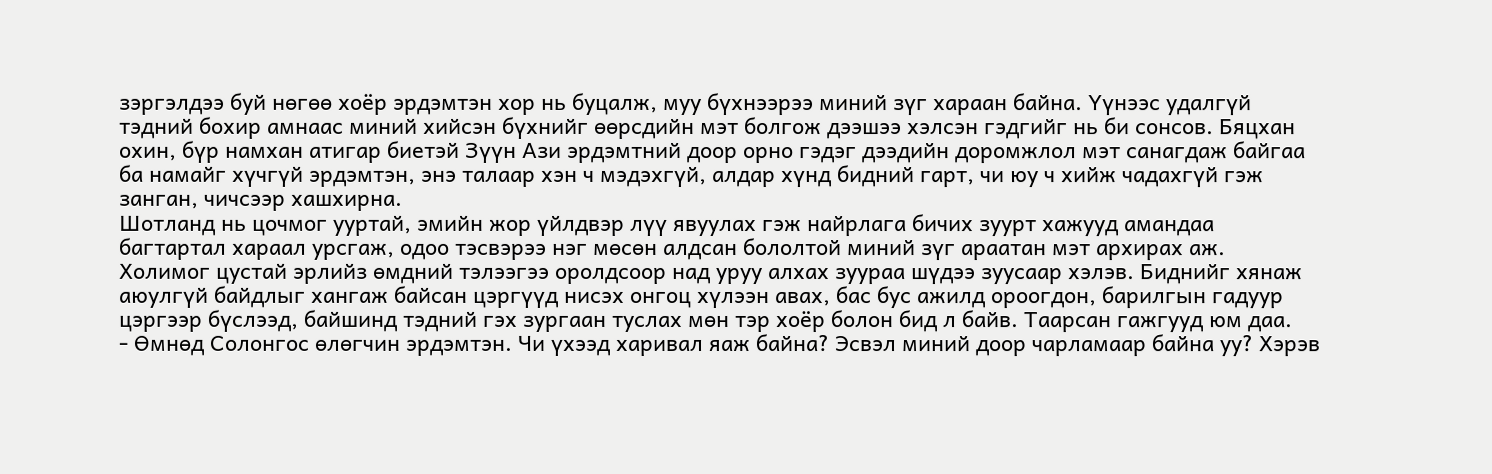зэргэлдээ буй нөгөө хоёр эрдэмтэн хор нь буцалж, муу бүхнээрээ миний зүг хараан байна. Үүнээс удалгүй тэдний бохир амнаас миний хийсэн бүхнийг өөрсдийн мэт болгож дээшээ хэлсэн гэдгийг нь би сонсов. Бяцхан охин, бүр намхан атигар биетэй Зүүн Ази эрдэмтний доор орно гэдэг дээдийн доромжлол мэт санагдаж байгаа ба намайг хүчгүй эрдэмтэн, энэ талаар хэн ч мэдэхгүй, алдар хүнд бидний гарт, чи юу ч хийж чадахгүй гэж занган, чичсээр хашхирна.
Шотланд нь цочмог ууртай, эмийн жор үйлдвэр лүү явуулах гэж найрлага бичих зуурт хажууд амандаа багтартал хараал урсгаж, одоо тэсвэрээ нэг мөсөн алдсан бололтой миний зүг араатан мэт архирах аж.
Холимог цустай эрлийз өмдний тэлээгээ оролдсоор над уруу алхах зуураа шүдээ зуусаар хэлэв. Биднийг хянаж аюулгүй байдлыг хангаж байсан цэргүүд нисэх онгоц хүлээн авах, бас бус ажилд ороогдон, барилгын гадуур цэргээр бүслээд, байшинд тэдний гэх зургаан туслах мөн тэр хоёр болон бид л байв. Таарсан гажгууд юм даа.
- Өмнөд Солонгос өлөгчин эрдэмтэн. Чи үхээд харивал яаж байна? Эсвэл миний доор чарламаар байна уу? Хэрэв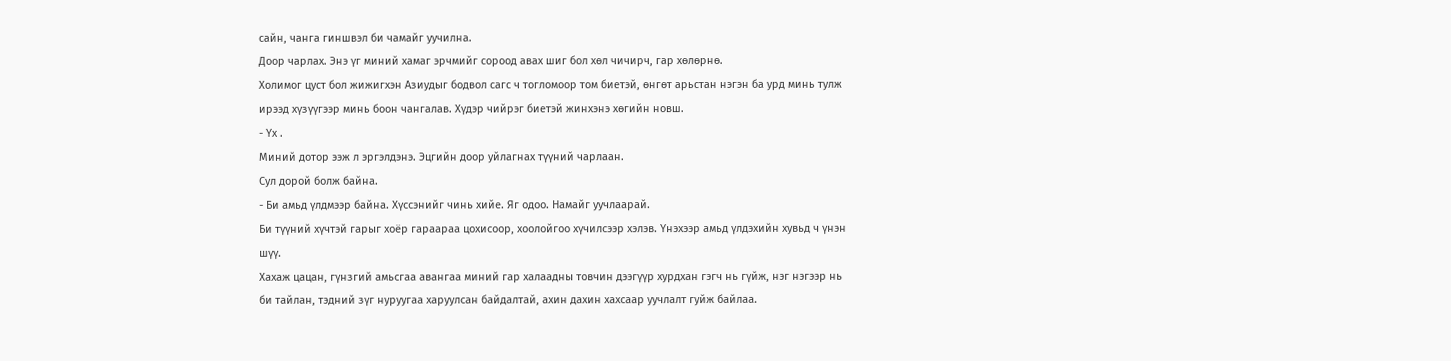сайн, чанга гиншвэл би чамайг уучилна.
Доор чарлах. Энэ үг миний хамаг эрчмийг сороод авах шиг бол хөл чичирч, гар хөлөрнө.
Холимог цуст бол жижигхэн Азиудыг бодвол сагс ч тогломоор том биетэй, өнгөт арьстан нэгэн ба урд минь тулж ирээд хүзүүгээр минь боон чангалав. Хүдэр чийрэг биетэй жинхэнэ хөгийн новш.
- Үх .
Миний дотор ээж л эргэлдэнэ. Эцгийн доор уйлагнах түүний чарлаан.
Сул дорой болж байна.
- Би амьд үлдмээр байна. Хүссэнийг чинь хийе. Яг одоо. Намайг уучлаарай.
Би түүний хүчтэй гарыг хоёр гараараа цохисоор, хоолойгоо хүчилсээр хэлэв. Үнэхээр амьд үлдэхийн хувьд ч үнэн шүү.
Хахаж цацан, гүнзгий амьсгаа авангаа миний гар халаадны товчин дээгүүр хурдхан гэгч нь гүйж, нэг нэгээр нь би тайлан, тэдний зүг нуруугаа харуулсан байдалтай, ахин дахин хахсаар уучлалт гуйж байлаа.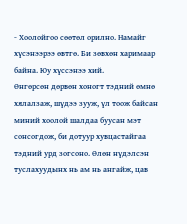- Хоолойгоо сөөтөл орилно. Намайг хүсэнээрээ өвтгө. Би зөвхөн харимаар байна. Юу хүссэнээ хий.
Өнгөрсөн дөрвөн хоногт тэдний өмнө хялалзаж, шүдээ зууж, үл тоож байсан миний хоолой шалдаа буусан мэт сонсогдож, би дотуур хувцастайгаа тэдний урд зогсоно. Өлөн нүдэлсэн туслахуудынх нь ам нь ангайж, цав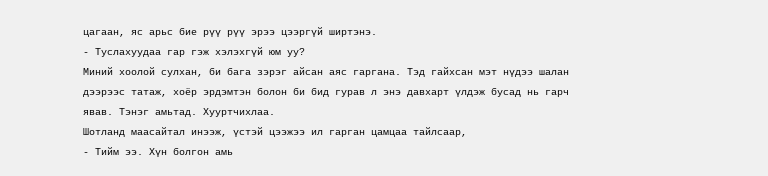цагаан, яс арьс бие рүү рүү эрээ цээргүй ширтэнэ.
- Туслахуудаа гар гэж хэлэхгүй юм уу?
Миний хоолой сулхан, би бага зэрэг айсан аяс гаргана. Тэд гайхсан мэт нүдээ шалан дээрээс татаж, хоёр эрдэмтэн болон би бид гурав л энэ давхарт үлдэж бусад нь гарч явав. Тэнэг амьтад. Хууртчихлаа.
Шотланд маасайтал инээж, үстэй цээжээ ил гарган цамцаа тайлсаар,
- Тийм ээ. Хүн болгон амь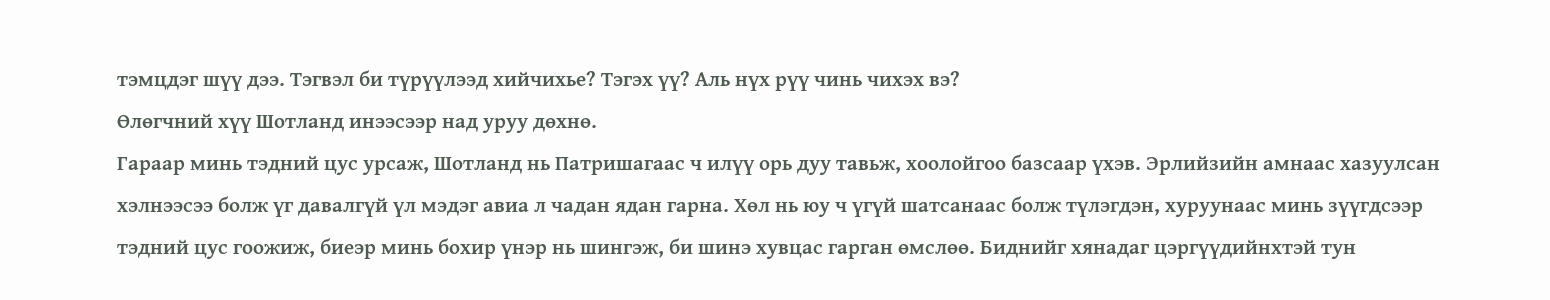тэмцдэг шүү дээ. Тэгвэл би түрүүлээд хийчихье? Тэгэх үү? Аль нүх рүү чинь чихэх вэ?
Өлөгчний хүү Шотланд инээсээр над уруу дөхнө.
Гараар минь тэдний цус урсаж, Шотланд нь Патришагаас ч илүү орь дуу тавьж, хоолойгоо базсаар үхэв. Эрлийзийн амнаас хазуулсан хэлнээсээ болж үг давалгүй үл мэдэг авиа л чадан ядан гарна. Хөл нь юу ч үгүй шатсанаас болж түлэгдэн, хуруунаас минь зүүгдсээр тэдний цус гоожиж, биеэр минь бохир үнэр нь шингэж, би шинэ хувцас гарган өмслөө. Биднийг хянадаг цэргүүдийнхтэй тун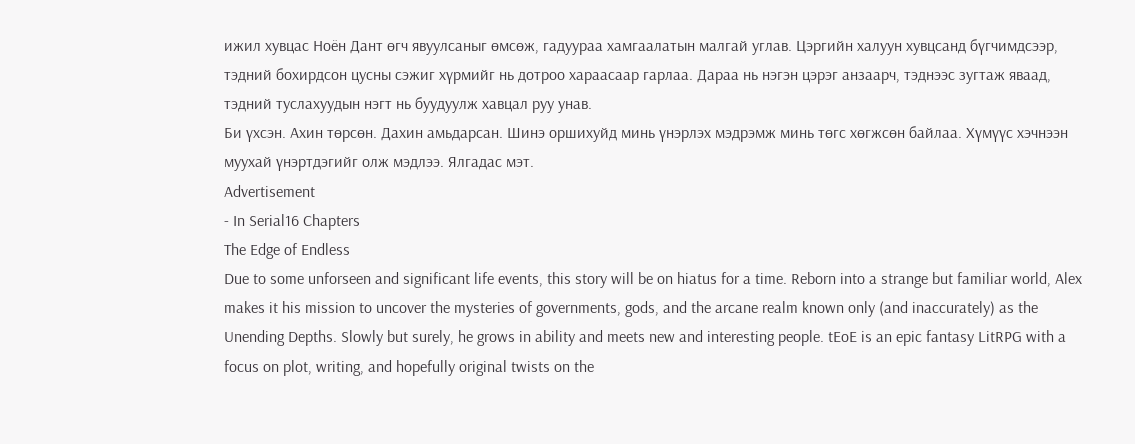ижил хувцас Ноён Дант өгч явуулсаныг өмсөж, гадуураа хамгаалатын малгай углав. Цэргийн халуун хувцсанд бүгчимдсээр, тэдний бохирдсон цусны сэжиг хүрмийг нь дотроо хараасаар гарлаа. Дараа нь нэгэн цэрэг анзаарч, тэднээс зугтаж яваад, тэдний туслахуудын нэгт нь буудуулж хавцал руу унав.
Би үхсэн. Ахин төрсөн. Дахин амьдарсан. Шинэ оршихуйд минь үнэрлэх мэдрэмж минь төгс хөгжсөн байлаа. Хүмүүс хэчнээн муухай үнэртдэгийг олж мэдлээ. Ялгадас мэт.
Advertisement
- In Serial16 Chapters
The Edge of Endless
Due to some unforseen and significant life events, this story will be on hiatus for a time. Reborn into a strange but familiar world, Alex makes it his mission to uncover the mysteries of governments, gods, and the arcane realm known only (and inaccurately) as the Unending Depths. Slowly but surely, he grows in ability and meets new and interesting people. tEoE is an epic fantasy LitRPG with a focus on plot, writing, and hopefully original twists on the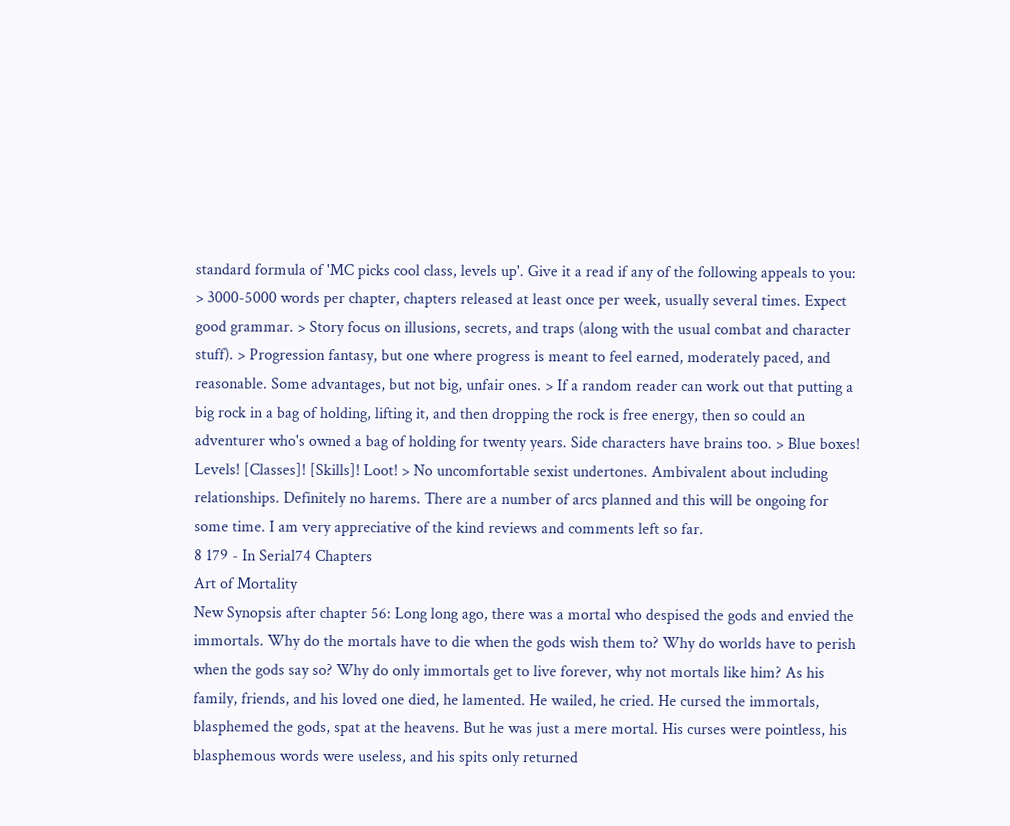standard formula of 'MC picks cool class, levels up'. Give it a read if any of the following appeals to you: > 3000-5000 words per chapter, chapters released at least once per week, usually several times. Expect good grammar. > Story focus on illusions, secrets, and traps (along with the usual combat and character stuff). > Progression fantasy, but one where progress is meant to feel earned, moderately paced, and reasonable. Some advantages, but not big, unfair ones. > If a random reader can work out that putting a big rock in a bag of holding, lifting it, and then dropping the rock is free energy, then so could an adventurer who's owned a bag of holding for twenty years. Side characters have brains too. > Blue boxes! Levels! [Classes]! [Skills]! Loot! > No uncomfortable sexist undertones. Ambivalent about including relationships. Definitely no harems. There are a number of arcs planned and this will be ongoing for some time. I am very appreciative of the kind reviews and comments left so far.
8 179 - In Serial74 Chapters
Art of Mortality
New Synopsis after chapter 56: Long long ago, there was a mortal who despised the gods and envied the immortals. Why do the mortals have to die when the gods wish them to? Why do worlds have to perish when the gods say so? Why do only immortals get to live forever, why not mortals like him? As his family, friends, and his loved one died, he lamented. He wailed, he cried. He cursed the immortals, blasphemed the gods, spat at the heavens. But he was just a mere mortal. His curses were pointless, his blasphemous words were useless, and his spits only returned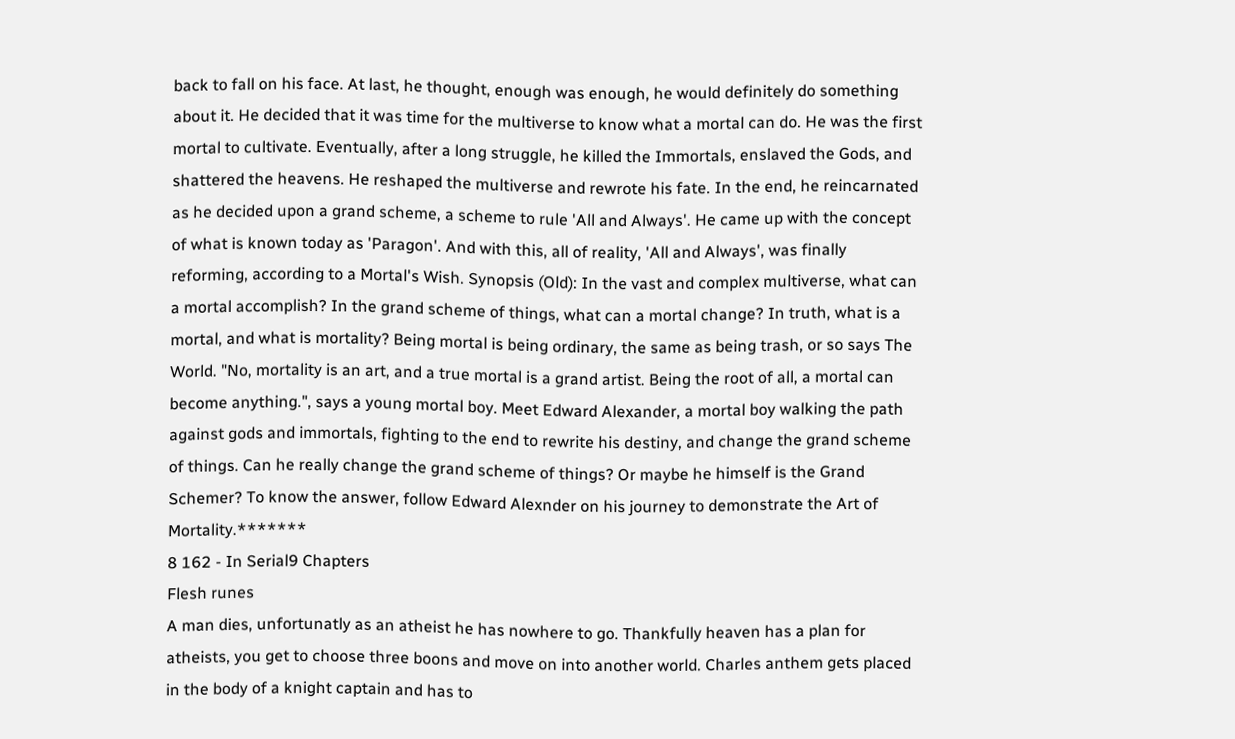back to fall on his face. At last, he thought, enough was enough, he would definitely do something about it. He decided that it was time for the multiverse to know what a mortal can do. He was the first mortal to cultivate. Eventually, after a long struggle, he killed the Immortals, enslaved the Gods, and shattered the heavens. He reshaped the multiverse and rewrote his fate. In the end, he reincarnated as he decided upon a grand scheme, a scheme to rule 'All and Always'. He came up with the concept of what is known today as 'Paragon'. And with this, all of reality, 'All and Always', was finally reforming, according to a Mortal's Wish. Synopsis (Old): In the vast and complex multiverse, what can a mortal accomplish? In the grand scheme of things, what can a mortal change? In truth, what is a mortal, and what is mortality? Being mortal is being ordinary, the same as being trash, or so says The World. "No, mortality is an art, and a true mortal is a grand artist. Being the root of all, a mortal can become anything.", says a young mortal boy. Meet Edward Alexander, a mortal boy walking the path against gods and immortals, fighting to the end to rewrite his destiny, and change the grand scheme of things. Can he really change the grand scheme of things? Or maybe he himself is the Grand Schemer? To know the answer, follow Edward Alexnder on his journey to demonstrate the Art of Mortality.*******
8 162 - In Serial9 Chapters
Flesh runes
A man dies, unfortunatly as an atheist he has nowhere to go. Thankfully heaven has a plan for atheists, you get to choose three boons and move on into another world. Charles anthem gets placed in the body of a knight captain and has to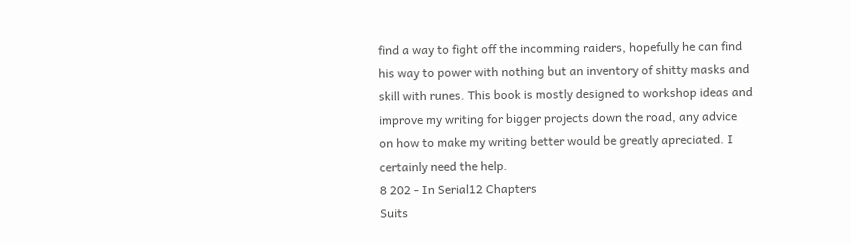find a way to fight off the incomming raiders, hopefully he can find his way to power with nothing but an inventory of shitty masks and skill with runes. This book is mostly designed to workshop ideas and improve my writing for bigger projects down the road, any advice on how to make my writing better would be greatly apreciated. I certainly need the help.
8 202 - In Serial12 Chapters
Suits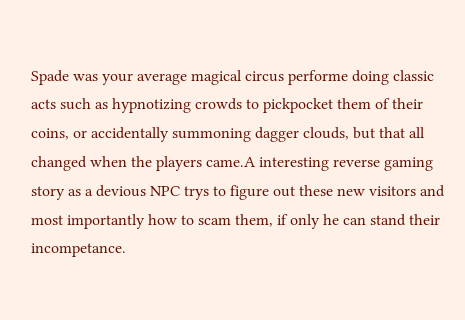Spade was your average magical circus performe doing classic acts such as hypnotizing crowds to pickpocket them of their coins, or accidentally summoning dagger clouds, but that all changed when the players came.A interesting reverse gaming story as a devious NPC trys to figure out these new visitors and most importantly how to scam them, if only he can stand their incompetance.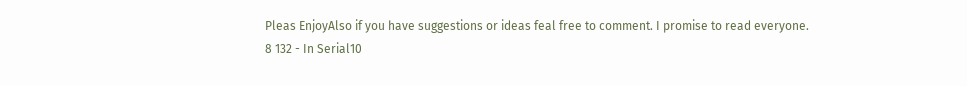Pleas EnjoyAlso if you have suggestions or ideas feal free to comment. I promise to read everyone.
8 132 - In Serial10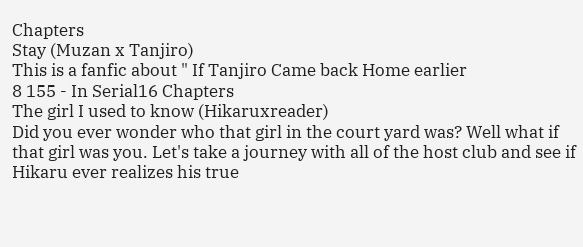Chapters
Stay (Muzan x Tanjiro)
This is a fanfic about " If Tanjiro Came back Home earlier
8 155 - In Serial16 Chapters
The girl I used to know (Hikaruxreader)
Did you ever wonder who that girl in the court yard was? Well what if that girl was you. Let's take a journey with all of the host club and see if Hikaru ever realizes his true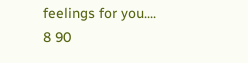feelings for you....
8 90